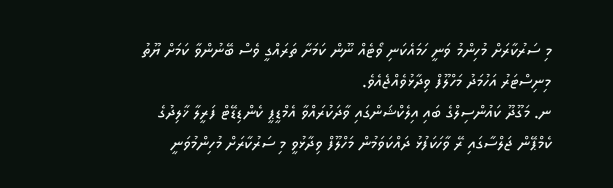މި ސަރުކާރަށް މުހިންމު ވަނީ ހަމައެކަނި ވޯޓެއް ނޫން ކަމަށާ ތަރައްގީ ވެސް ބޭނުންވާ ކަމަށް ޔޫތު މިނިސްޓަރު އަހުމަދު މަހްލޫފް ވިދާޅުވެއްޖެއެވެ.
ނ. މަގޫދޫ ކައުންސިލްގެ ބައި އިލެކްޝަންގައި ވާދަކުރައްވާ އެމްޑީޕީ ކެންޑިޑޭޓް ފަރީލާ ޚާލިދުގެ ކެމްޕޭން ޖަލްސާގައި ރޭ ވާހަކަފުޅު ދައްކަވަމުން މަހްލޫފް ވިދާޅުވީ މި ސަރުކާރަށް މުހިންމުވަނީ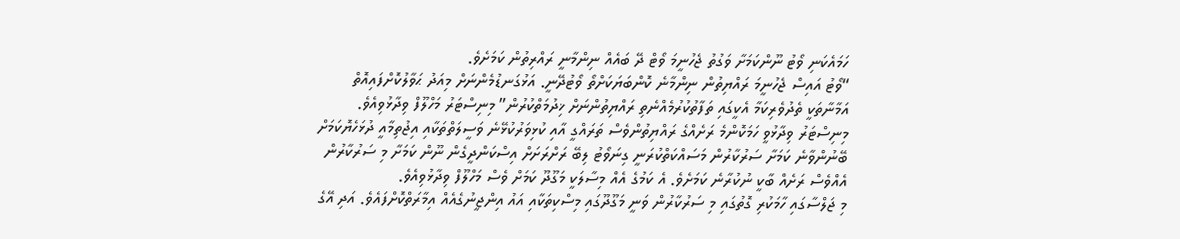ހަމައެކަނި ވޯޓު ނޫންކަމަށާ ވަގުތު ޖެހުނީމަ ވޯޓް ދޭ ބައެއް ނިންމާނީ ރައްރިތުން ކަމަށެވެ.
“ވޯޓު އައިސް ޖެހުނީމަ ރައްޔިތުން ނިންމާނެ ކޮންބަޔަކަށްތޯ ވޯޓުދޭނީ. އަޅުގަނޑުމެންނަށް މިއަދު ޙަވާލުކޮށްފައިއޮތް އަމާނާތަކީ ތެދުވެރިކަމާ އެކީގައި ތަފާތުކުރުމެއްނެތި ރައްޔިތުންނަށް ޚިދުމަތްކުރުން” މިނިސްޓަރު މަހްލޫފް ވިދާޅުވިއެވެ.
މިނިސްޓަރު ވިދާޅުވީ ހަމަކޮންމެ ރަށެއްގެ ރައްޔިތުންވެސް ތަރައްގީ އާއި ކުޅިވަރުކުޅޭނެ ވަސީލަތްތަކާއި އިޖުތިމާއީ ދުޅަހެޔޮކަމަށް ބޭނުންވާނެ ކަމަށާ ސަރުކާރުން މަސައްކަތްކުރަނީ ގިނަވޯޓު ލިބޭ ރަށްރަށަށް އިސްކަންދީގެން ނޫން ކަމަށާ މި ސަރުކާރުން އެއްވެސް ރަށެއް ބާކީ ނުކުރާނެ ކަމަށެވެ. އެ ކަމުގެ އެއް މިސާލަކީ މަގޫދޫ ކަމަށް ވެސް މަހްލޫފް ވިދާޅުވިއެވެ.
މި ޖަލްސާގައި ހާމަކުރި ގޮތުގައި މި ސަރުކާރުން ވަނީ މަގޫދޫގައި މިސްކިތަކާއި އައު އިންޖީނުގެއެއް އިމާރަތްކޮށްފައެވެ. އަދި އޭގެ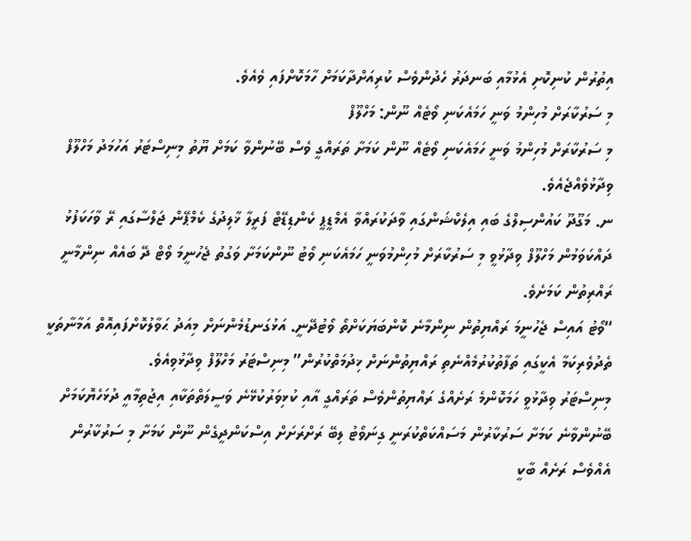އިތުރުން ކުނިކޮށި އެޅުމާއި ބަނދަރު ހެދުންވެސް ކުރިއަށްދާކަމަށް ހާމަކޮށްފައި ވެއެވެ.
މި ސަރުކާރަށް މުހިންމު ވަނީ ހަމައެކަނި ވޯޓެއް ނޫން: މަހްލޫފް
މި ސަރުކާރަށް މުހިންމު ވަނީ ހަމައެކަނި ވޯޓެއް ނޫން ކަމަށާ ތަރައްގީ ވެސް ބޭނުންވާ ކަމަށް ޔޫތު މިނިސްޓަރު އަހުމަދު މަހްލޫފް ވިދާޅުވެއްޖެއެވެ.
ނ. މަގޫދޫ ކައުންސިލްގެ ބައި އިލެކްޝަންގައި ވާދަކުރައްވާ އެމްޑީޕީ ކެންޑިޑޭޓް ފަރީލާ ޚާލިދުގެ ކެމްޕޭން ޖަލްސާގައި ރޭ ވާހަކަފުޅު ދައްކަވަމުން މަހްލޫފް ވިދާޅުވީ މި ސަރުކާރަށް މުހިންމުވަނީ ހަމައެކަނި ވޯޓު ނޫންކަމަށާ ވަގުތު ޖެހުނީމަ ވޯޓް ދޭ ބައެއް ނިންމާނީ ރައްރިތުން ކަމަށެވެ.
“ވޯޓު އައިސް ޖެހުނީމަ ރައްޔިތުން ނިންމާނެ ކޮންބަޔަކަށްތޯ ވޯޓުދޭނީ. އަޅުގަނޑުމެންނަށް މިއަދު ޙަވާލުކޮށްފައިއޮތް އަމާނާތަކީ ތެދުވެރިކަމާ އެކީގައި ތަފާތުކުރުމެއްނެތި ރައްޔިތުންނަށް ޚިދުމަތްކުރުން” މިނިސްޓަރު މަހްލޫފް ވިދާޅުވިއެވެ.
މިނިސްޓަރު ވިދާޅުވީ ހަމަކޮންމެ ރަށެއްގެ ރައްޔިތުންވެސް ތަރައްގީ އާއި ކުޅިވަރުކުޅޭނެ ވަސީލަތްތަކާއި އިޖުތިމާއީ ދުޅަހެޔޮކަމަށް ބޭނުންވާނެ ކަމަށާ ސަރުކާރުން މަސައްކަތްކުރަނީ ގިނަވޯޓު ލިބޭ ރަށްރަށަށް އިސްކަންދީގެން ނޫން ކަމަށާ މި ސަރުކާރުން އެއްވެސް ރަށެއް ބާކީ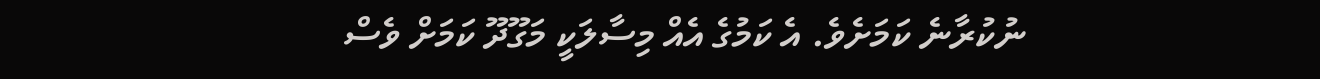ނުކުރާނެ ކަމަށެވެ. އެ ކަމުގެ އެއް މިސާލަކީ މަގޫދޫ ކަމަށް ވެސް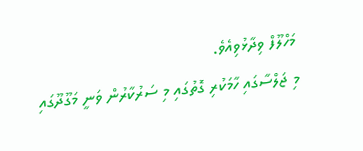މަހްލޫފް ވިދާޅުވިއެވެ.
މި ޖަލްސާގައި ހާމަކުރި ގޮތުގައި މި ސަރުކާރުން ވަނީ މަގޫދޫގައި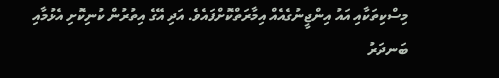މިސްކިތަކާއި އައު އިންޖީނުގެއެއް އިމާރަތްކޮށްފައެވެ. އަދި އޭގެ އިތުރުން ކުނިކޮށި އެޅުމާއި ބަނދަރު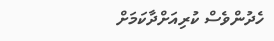ހެދުންވެސް ކުރިއަށްދާކަމަށް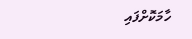ހާމަކޮށްފައި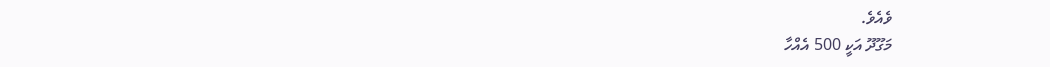ވެއެވެ.
މަގޫދޫ އަކީ 500 އެއްހާ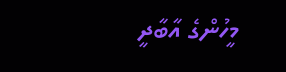މީހުންގެ އާބާދީ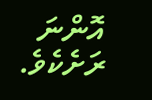އޮންނަ ރަށެކެވެ.